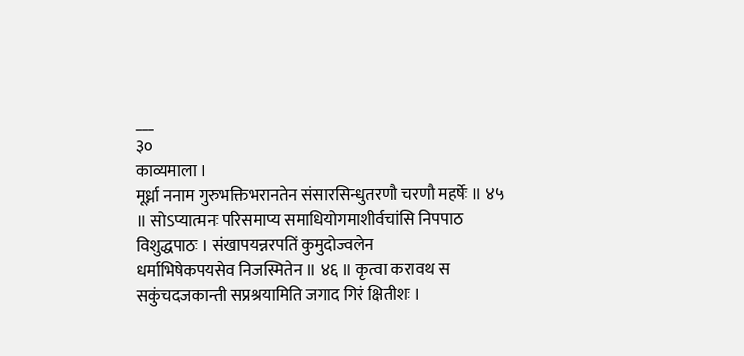___
३०
काव्यमाला ।
मूर्ध्ना ननाम गुरुभक्तिभरानतेन संसारसिन्धुतरणौ चरणौ महर्षेः ॥ ४५ ॥ सोऽप्यात्मनः परिसमाप्य समाधियोगमाशीर्वचांसि निपपाठ विशुद्धपाठः । संखापयन्नरपतिं कुमुदोज्वलेन
धर्माभिषेकपयसेव निजस्मितेन ॥ ४६ ॥ कृत्वा करावथ स सकुंचदजकान्ती सप्रश्रयामिति जगाद गिरं क्षितीशः ।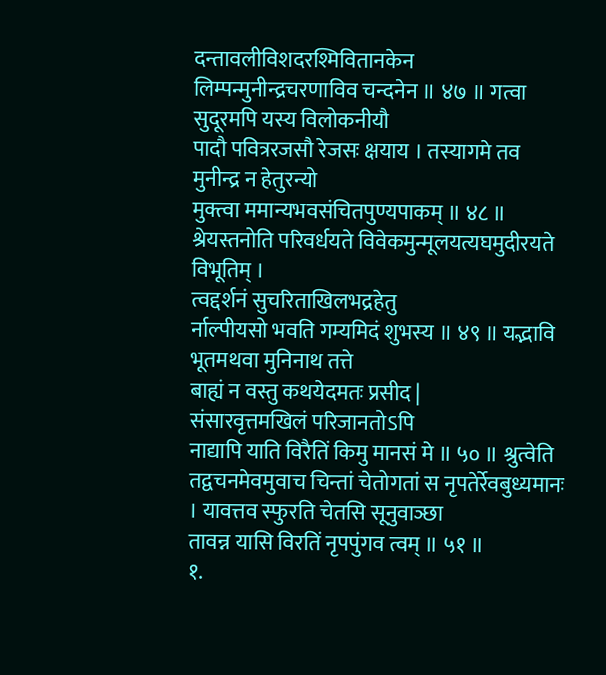दन्तावलीविशदरश्मिवितानकेन
लिम्पन्मुनीन्द्रचरणाविव चन्दनेन ॥ ४७ ॥ गत्वा सुदूरमपि यस्य विलोकनीयौ
पादौ पवित्ररजसौ रेजसः क्षयाय । तस्यागमे तव मुनीन्द्र न हेतुरन्यो
मुक्त्वा ममान्यभवसंचितपुण्यपाकम् ॥ ४८ ॥ श्रेयस्तनोति परिवर्धयते विवेकमुन्मूलयत्यघमुदीरयते विभूतिम् ।
त्वद्दर्शनं सुचरिताखिलभद्रहेतु
र्नाल्पीयसो भवति गम्यमिदं शुभस्य ॥ ४९ ॥ यद्भावि भूतमथवा मुनिनाथ तत्ते
बाह्यं न वस्तु कथयेदमतः प्रसीद |
संसारवृत्तमखिलं परिजानतोऽपि
नाद्यापि याति विरैतिं किमु मानसं मे ॥ ५० ॥ श्रुत्वेति तद्वचनमेवमुवाच चिन्तां चेतोगतां स नृपतेर्रेवबुध्यमानः । यावत्तव स्फुरति चेतसि सूनुवाञ्छा
तावन्न यासि विरतिं नृपपुंगव त्वम् ॥ ५१ ॥
१.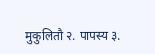मुकुलितौ २. पापस्य ३.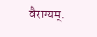वैराग्यम्.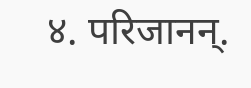४. परिजानन्.